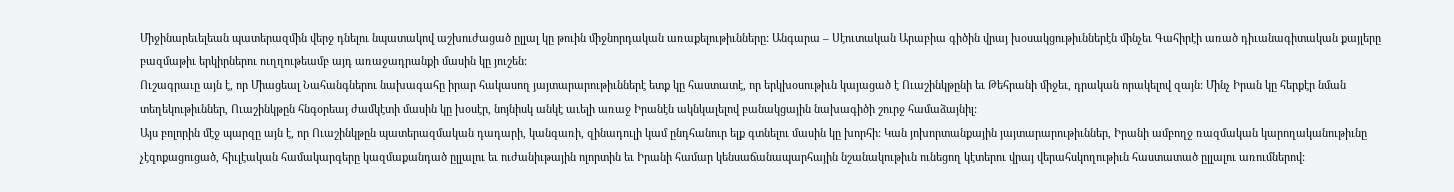Միջինարեւելեան պատերազմին վերջ դնելու նպատակով աշխուժացած ըլլալ կը թուին միջնորդական առաքելութիւնները: Անգարա – Սէուտական Արաբիա գիծին վրայ խօսակցութիւններէն մինչեւ Գահիրէի առած դիւանագիտական քայլերը բազմաթիւ երկիրներու ուղղութեամբ այդ առաջադրանքի մասին կը յուշեն:
Ուշագրաւը այն է, որ Միացեալ Նահանգներու նախագահը իրար հակասող յայտարարութիւններէ ետք կը հաստատէ, որ երկխօսութիւն կայացած է Ուաշինկթընի եւ Թեհրանի միջեւ, դրական որակելով զայն: Մինչ Իրան կը հերքէր նման տեղեկութիւններ, Ուաշինկթըն հնգօրեայ ժամկէտի մասին կը խօսէր, նոյնիսկ անկէ աւելի առաջ Իրանէն ակնկալելով բանակցային նախագիծի շուրջ համաձայնիլ:
Այս բոլորին մէջ պարզը այն է, որ Ուաշինկթըն պատերազմական դադարի, կանգառի, զինադուլի կամ ընդհանուր ելք գտնելու մասին կը խորհի: Կան յոխորտանքային յայտարարութիւններ, Իրանի ամբողջ ռազմական կարողականութիւնը չէզոքացուցած, հիւլէական համակարգերը կազմաքանդած ըլլալու եւ ուժանիւթային ոլորտին եւ Իրանի համար կենսաճանապարհային նշանակութիւն ունեցող կէտերու վրայ վերահսկողութիւն հաստատած ըլլալու առումներով: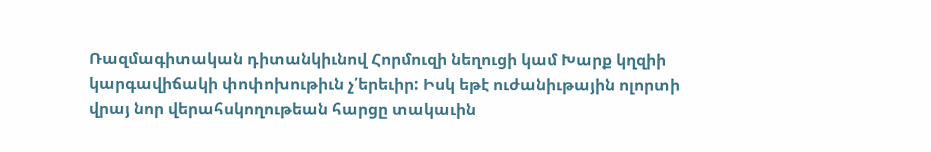Ռազմագիտական դիտանկիւնով Հորմուզի նեղուցի կամ Խարք կղզիի կարգավիճակի փոփոխութիւն չ՛երեւիր: Իսկ եթէ ուժանիւթային ոլորտի վրայ նոր վերահսկողութեան հարցը տակաւին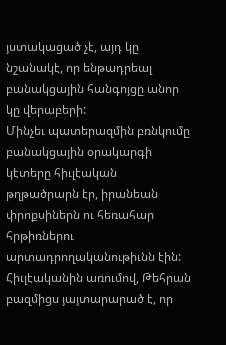յստակացած չէ, այդ կը նշանակէ, որ ենթադրեալ բանակցային հանգոյցը անոր կը վերաբերի:
Մինչեւ պատերազմին բռնկումը բանակցային օրակարգի կէտերը հիւլէական թղթածրարն էր, իրանեան փրոքսիներն ու հեռահար հրթիռներու արտադրողականութիւնն էին: Հիւլէականին առումով, Թեհրան բազմիցս յայտարարած է, որ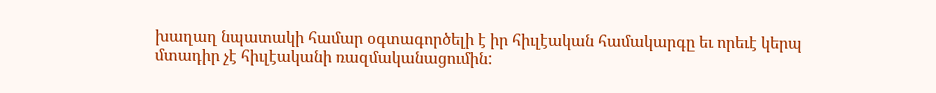խաղաղ նպատակի համար օգտագործելի է իր հիւլէական համակարգը եւ որեւէ կերպ մտադիր չէ հիւլէականի ռազմականացումին: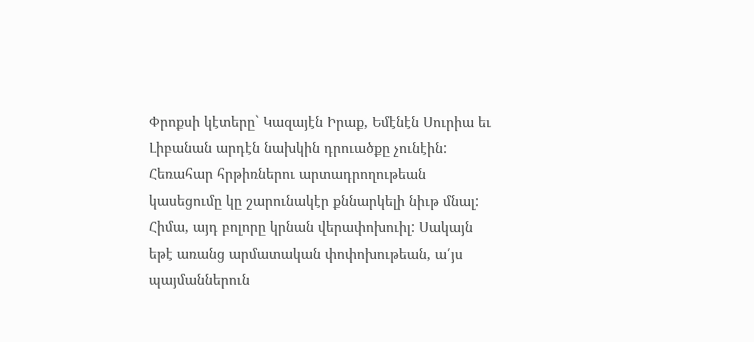Փրոքսի կէտերը` Կազայէն Իրաք, Եմէնէն Սուրիա եւ Լիբանան արդէն նախկին դրուածքը չունէին: Հեռահար հրթիռներու արտադրողութեան կասեցումը կը շարունակէր քննարկելի նիւթ մնալ:
Հիմա, այդ բոլորը կրնան վերափոխուիլ: Սակայն եթէ առանց արմատական փոփոխութեան, ա՛յս պայմաններուն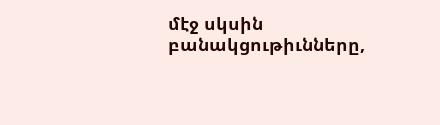մէջ սկսին բանակցութիւնները,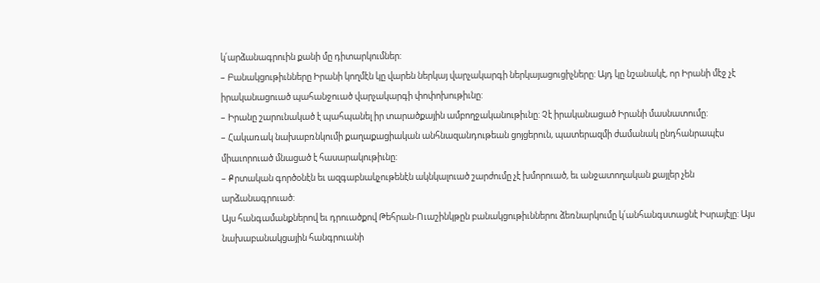կ՛արձանագրուին քանի մը դիտարկումներ:
– Բանակցութիւնները Իրանի կողմէն կը վարեն ներկայ վարչակարգի ներկայացուցիչները: Այդ կը նշանակէ, որ Իրանի մէջ չէ իրականացուած պահանջուած վարչակարգի փոփոխութիւնը:
– Իրանը շարունակած է պահպանել իր տարածքային ամբողջականութիւնը: Չէ իրականացած Իրանի մասնատումը:
– Հակառակ նախաբռնկումի քաղաքացիական անհնազանդութեան ցոյցերուն, պատերազմի ժամանակ ընդհանրապէս միաւորուած մնացած է հասարակութիւնը:
– Քրտական գործօնէն եւ ազգաբնակչութենէն ակնկալուած շարժումը չէ խմորուած, եւ անջատողական քայլեր չեն արձանագրուած:
Այս հանգամանքներով եւ դրուածքով Թեհրան-Ուաշինկթըն բանակցութիւններու ձեռնարկումը կ՛անհանգստացնէ Իսրայէլը: Այս նախաբանակցային հանգրուանի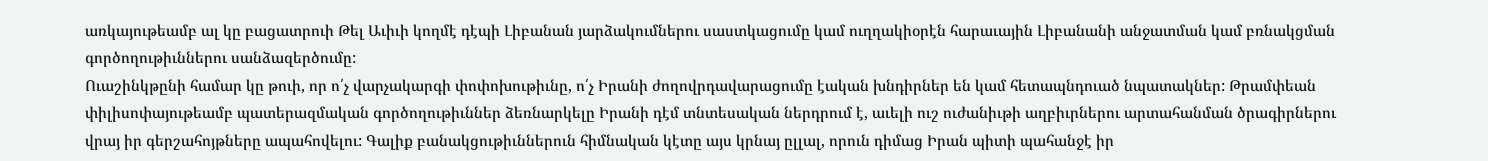առկայութեամբ ալ կը բացատրուի Թել Աւիւի կողմէ դէպի Լիբանան յարձակումներու սաստկացումը կամ ուղղակիօրէն հարաւային Լիբանանի անջատման կամ բռնակցման գործողութիւններու սանձազերծումը:
Ուաշինկթընի համար կը թուի, որ ո՛չ վարչակարգի փոփոխութիւնը, ո՛չ Իրանի ժողովրդավարացումը էական խնդիրներ են կամ հետապնդուած նպատակներ: Թրամփեան փիլիսոփայութեամբ պատերազմական գործողութիւններ ձեռնարկելը Իրանի դէմ տնտեսական ներդրում է, աւելի ուշ ուժանիւթի աղբիւրներու արտահանման ծրագիրներու վրայ իր գերշահոյթները ապահովելու: Գալիք բանակցութիւններուն հիմնական կէտը այս կրնայ ըլլալ, որուն դիմաց Իրան պիտի պահանջէ իր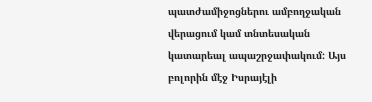պատժամիջոցներու ամբողջական վերացում կամ տնտեսական կատարեալ ապաշրջափակում: Այս բոլորին մէջ Իսրայէլի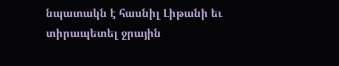նպատակն է հասնիլ Լիթանի եւ տիրապետել ջրային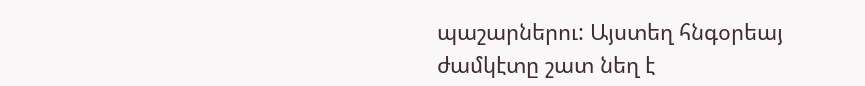պաշարներու: Այստեղ հնգօրեայ ժամկէտը շատ նեղ է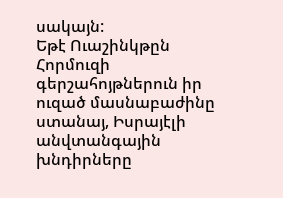սակայն:
Եթէ Ուաշինկթըն Հորմուզի գերշահոյթներուն իր ուզած մասնաբաժինը ստանայ, Իսրայէլի անվտանգային խնդիրները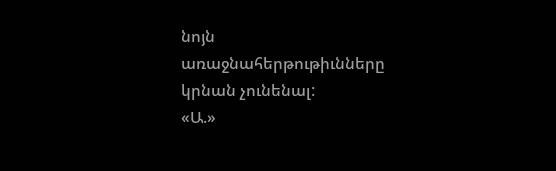նոյն առաջնահերթութիւնները կրնան չունենալ:
«Ա.»